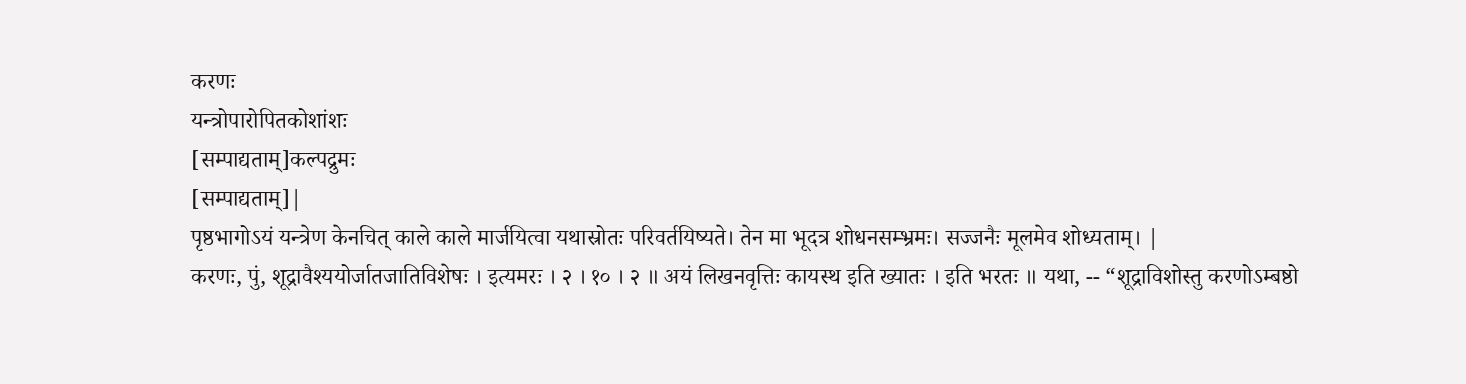करणः
यन्त्रोपारोपितकोशांशः
[सम्पाद्यताम्]कल्पद्रुमः
[सम्पाद्यताम्]|
पृष्ठभागोऽयं यन्त्रेण केनचित् काले काले मार्जयित्वा यथास्रोतः परिवर्तयिष्यते। तेन मा भूदत्र शोधनसम्भ्रमः। सज्जनैः मूलमेव शोध्यताम्। |
करणः, पुं, शूद्रावैश्ययोर्जातजातिविशेषः । इत्यमरः । २ । १० । २ ॥ अयं लिखनवृत्तिः कायस्थ इति ख्यातः । इति भरतः ॥ यथा, -- “शूद्राविशोस्तु करणोऽम्बष्ठो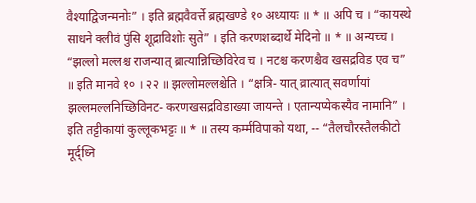वैश्याद्विजन्मनोः” । इति ब्रह्मवैवर्त्ते ब्रह्मखण्डे १० अध्यायः ॥ * ॥ अपि च । “कायस्थे साधने क्लीवं पुंसि शूद्राविशोः सुते” । इति करणशब्दार्थे मेदिनो ॥ * ॥ अन्यच्च । “झल्लो मल्लश्च राजन्यात् ब्रात्यान्निच्छिविरेव च । नटश्च करणश्चैव खसद्रविड एव च” ॥ इति मानवे १० । २२ ॥ झल्लोमल्लश्चेति । “क्षत्रि- यात् व्रात्यात् सवर्णायां झल्लमल्लनिच्छिविनट- करणखसद्रविडाख्या जायन्ते । एतान्यप्येकस्यैव नामानि” । इति तट्टीकायां कुल्लूकभट्टः ॥ * ॥ तस्य कर्म्मविपाको यथा, -- “तैलचौरस्तैलकीटो मूर्द्ध्नि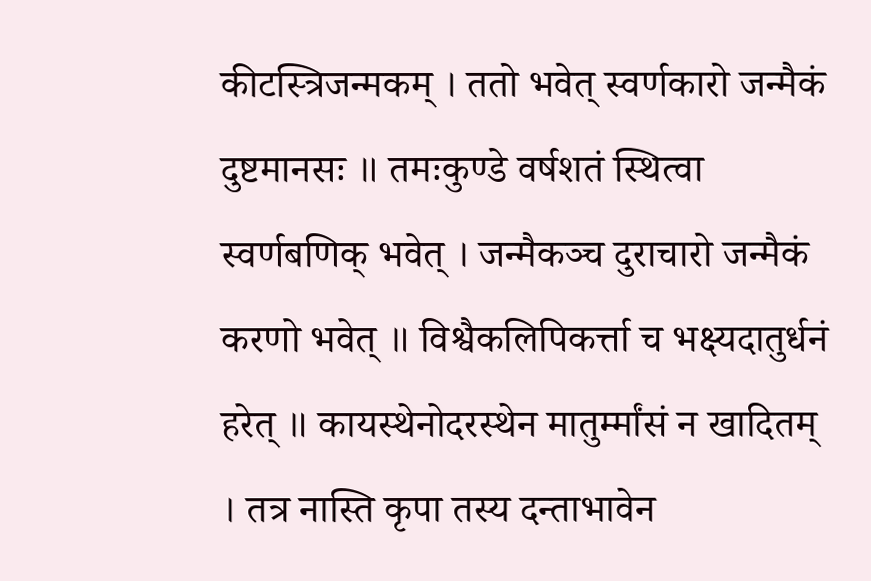कीटस्त्रिजन्मकम् । ततो भवेत् स्वर्णकारो जन्मैकं दुष्टमानसः ॥ तमःकुण्डे वर्षशतं स्थित्वा स्वर्णबणिक् भवेत् । जन्मैकञ्च दुराचारो जन्मैकं करणो भवेत् ॥ विश्वैकलिपिकर्त्ता च भक्ष्यदातुर्धनं हरेत् ॥ कायस्थेनोदरस्थेन मातुर्म्मांसं न खादितम् । तत्र नास्ति कृपा तस्य दन्ताभावेन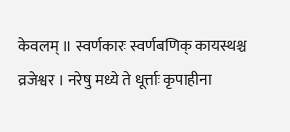केवलम् ॥ स्वर्णकारः स्वर्णबणिक् कायस्थश्च व्रजेश्वर । नरेषु मध्ये ते धूर्त्ताः कृपाहीना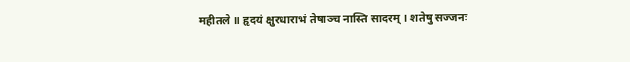महीतले ॥ हृदयं क्षुरधाराभं तेषाञ्च नास्ति सादरम् । शतेषु सज्जनः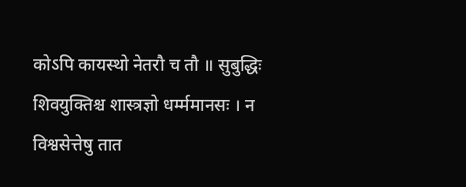कोऽपि कायस्थो नेतरौ च तौ ॥ सुबुद्धिः शिवयुक्तिश्च शास्त्रज्ञो धर्म्ममानसः । न विश्वसेत्तेषु तात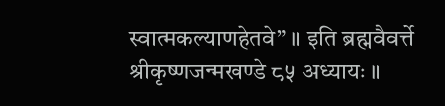स्वात्मकल्याणहेतवे” ॥ इति ब्रह्मवैवर्त्ते श्रीकृष्णजन्मखण्डे ८५ अध्यायः ॥